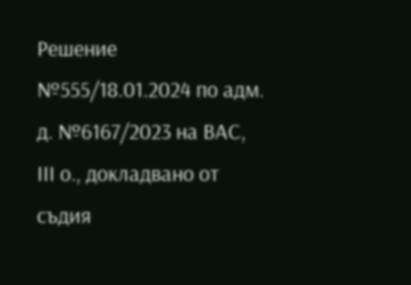Решение №555/18.01.2024 по адм. д. №6167/2023 на ВАС, III о., докладвано от съдия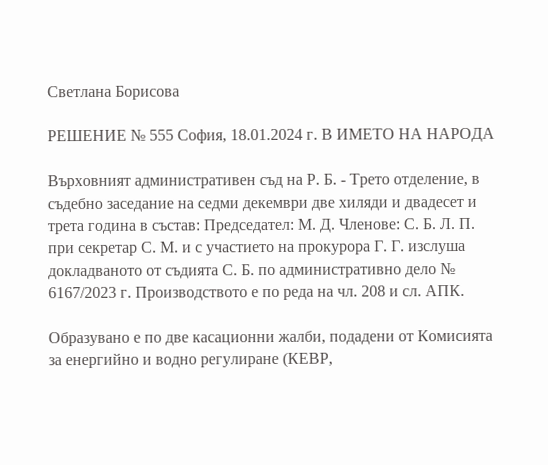Светлана Борисова

РЕШЕНИЕ № 555 София, 18.01.2024 г. В ИМЕТО НА НАРОДА

Върховният административен съд на Р. Б. - Трето отделение, в съдебно заседание на седми декември две хиляди и двадесет и трета година в състав: Председател: М. Д. Членове: С. Б. Л. П. при секретар С. М. и с участието на прокурора Г. Г. изслуша докладваното от съдията С. Б. по административно дело № 6167/2023 г. Производството е по реда на чл. 208 и сл. АПК.

Образувано е по две касационни жалби, подадени от Комисията за енергийно и водно регулиране (КЕВР,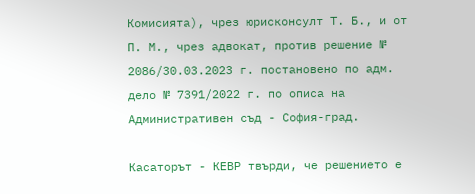Комисията), чрез юрисконсулт Т. Б., и от П. М., чрез адвокат, против решение № 2086/30.03.2023 г. постановено по адм. дело № 7391/2022 г. по описа на Административен съд - София-град.

Касаторът - КЕВР твърди, че решението е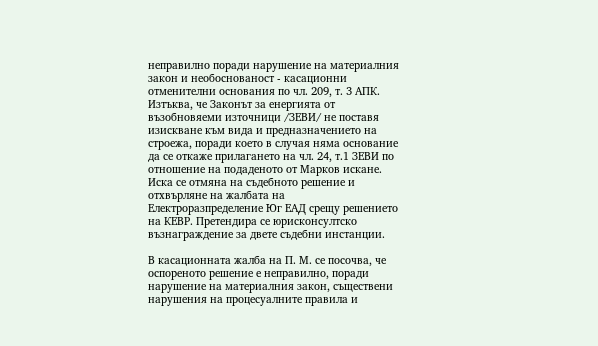неправилно поради нарушение на материалния закон и необоснованост - касационни отменителни основания по чл. 209, т. 3 АПК. Изтъква, че Законът за енергията от възобновяеми източници /ЗЕВИ/ не поставя изискване към вида и предназначението на строежа, поради което в случая няма основание да се откаже прилагането на чл. 24, т.1 ЗЕВИ по отношение на подаденото от Марков искане. Иска се отмяна на съдебното решение и отхвърляне на жалбата на Електроразпределение Юг ЕАД срещу решението на КЕВР. Претендира се юрисконсултско възнаграждение за двете съдебни инстанции.

В касационната жалба на П. М. се посочва, че оспореното решение е неправилно, поради нарушение на материалния закон, съществени нарушения на процесуалните правила и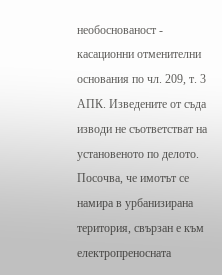необоснованост - касационни отменителни основания по чл. 209, т. 3 АПК. Изведените от съда изводи не съответстват на установеното по делото. Посочва, че имотът се намира в урбанизирана територия, свързан е към електропреносната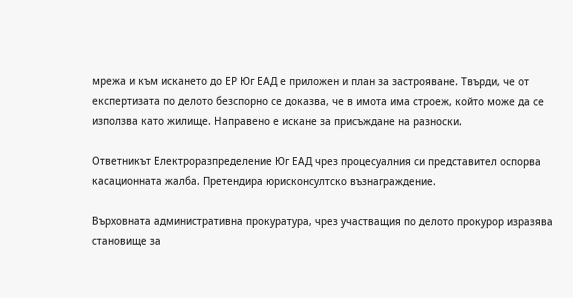мрежа и към искането до ЕР Юг ЕАД е приложен и план за застрояване. Твърди, че от експертизата по делото безспорно се доказва, че в имота има строеж, който може да се използва като жилище. Направено е искане за присъждане на разноски.

Ответникът Електроразпределение Юг ЕАД чрез процесуалния си представител оспорва касационната жалба. Претендира юрисконсултско възнаграждение.

Върховната административна прокуратура, чрез участващия по делото прокурор изразява становище за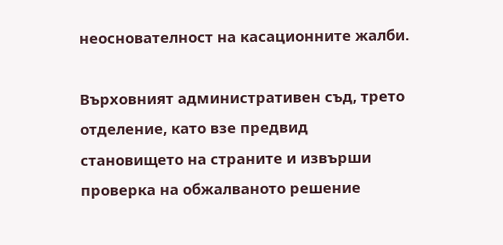неоснователност на касационните жалби.

Върховният административен съд, трето отделение, като взе предвид становището на страните и извърши проверка на обжалваното решение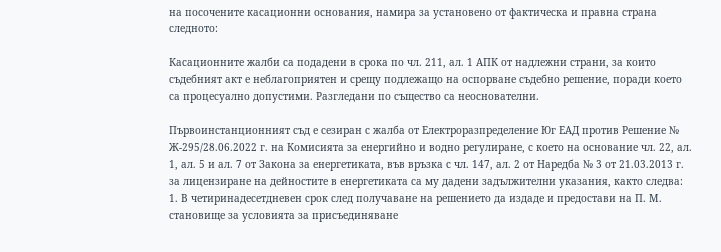на посочените касационни основания, намира за установено от фактическа и правна страна следното:

Касационните жалби са подадени в срока по чл. 211, ал. 1 АПК от надлежни страни, за които съдебният акт е неблагоприятен и срещу подлежащо на оспорване съдебно решение, поради което са процесуално допустими. Разгледани по същество са неоснователни.

Първоинстанционният съд е сезиран с жалба от Електроразпределение Юг ЕАД против Решение № Ж-295/28.06.2022 г. на Комисията за енергийно и водно регулиране, с което на основание чл. 22, ал. 1, ал. 5 и ал. 7 от Закона за енергетиката, във връзка с чл. 147, ал. 2 от Наредба № 3 от 21.03.2013 г. за лицензиране на дейностите в енергетиката са му дадени задължителни указания, както следва: 1. В четиринадесетдневен срок след получаване на решението да издаде и предостави на П. М. становище за условията за присъединяване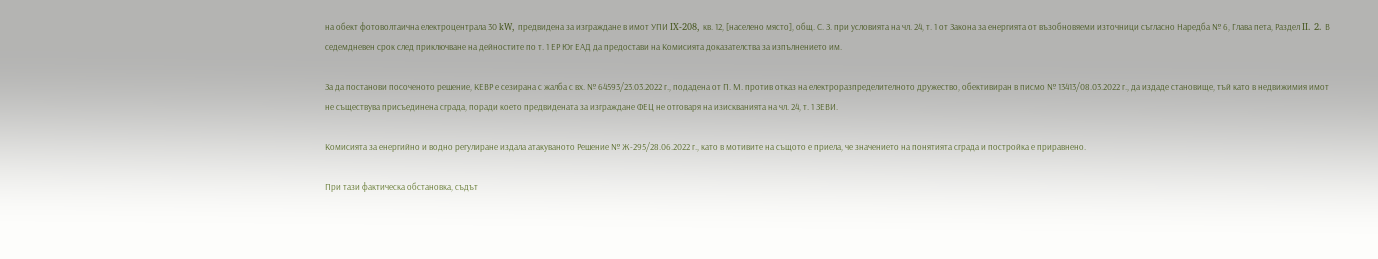на обект фотоволтаична електроцентрала 30 kW, предвидена за изграждане в имот УПИ IX-208, кв. 12, [населено място], общ. С. З. при условията на чл. 24, т. 1 от Закона за енергията от възобновяеми източници съгласно Наредба № 6, Глава пета, Раздел II. 2. В седемдневен срок след приключване на дейностите по т. 1 ЕР Юг ЕАД да предостави на Комисията доказателства за изпълнението им.

За да постанови посоченото решение, КЕВР е сезирана с жалба с вх. № 64593/23.03.2022 г., подадена от П. М. против отказ на електроразпределителното дружество, обективиран в писмо № 13413/08.03.2022 г., да издаде становище, тъй като в недвижимия имот не съществува присъединена сграда, поради което предвидената за изграждане ФЕЦ не отговаря на изискванията на чл. 24, т. 1 ЗЕВИ.

Комисията за енергийно и водно регулиране издала атакуваното Решение № Ж-295/28.06.2022 г., като в мотивите на същото е приела, че значението на понятията сграда и постройка е приравнено.

При тази фактическа обстановка, съдът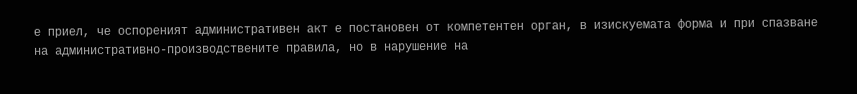е приел, че оспореният административен акт е постановен от компетентен орган, в изискуемата форма и при спазване на административно-производствените правила, но в нарушение на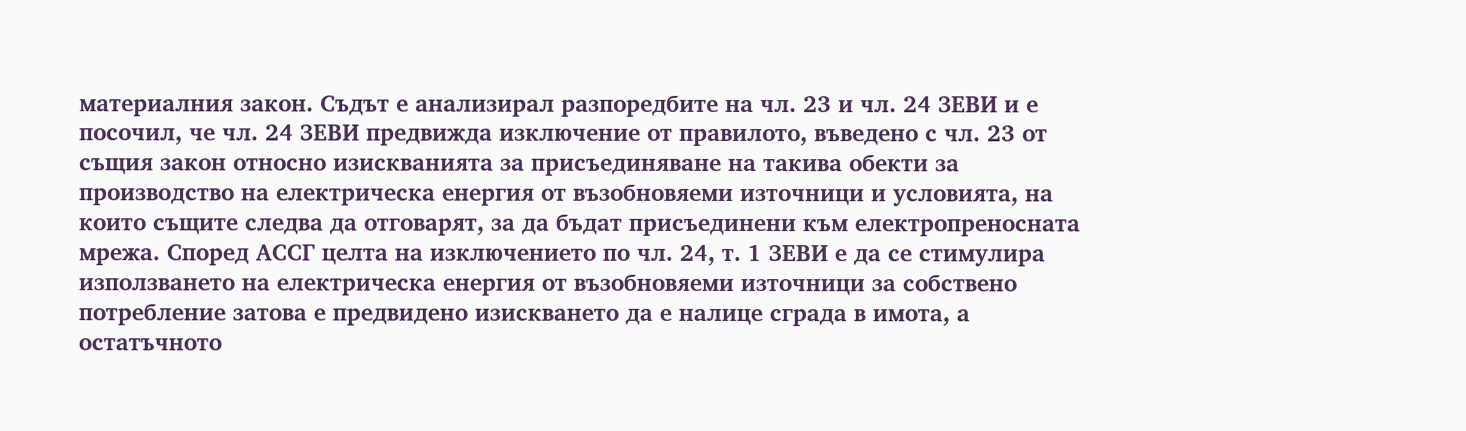материалния закон. Съдът е анализирал разпоредбите на чл. 23 и чл. 24 ЗЕВИ и е посочил, че чл. 24 ЗЕВИ предвижда изключение от правилото, въведено с чл. 23 от същия закон относно изискванията за присъединяване на такива обекти за производство на електрическа енергия от възобновяеми източници и условията, на които същите следва да отговарят, за да бъдат присъединени към електропреносната мрежа. Според АССГ целта на изключението по чл. 24, т. 1 ЗЕВИ е да се стимулира използването на електрическа енергия от възобновяеми източници за собствено потребление затова е предвидено изискването да е налице сграда в имота, а остатъчното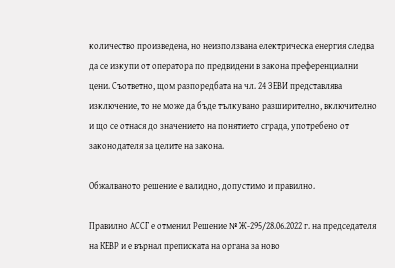количество произведена, но неизползвана електрическа енергия следва да се изкупи от оператора по предвидени в закона преференциални цени. Съответно, щом разпоредбата на чл. 24 ЗЕВИ представлява изключение, то не може да бъде тълкувано разширително, включително и що се отнася до значението на понятието сграда, употребено от законодателя за целите на закона.

Обжалваното решение е валидно, допустимо и правилно.

Правилно АССГ е отменил Решение № Ж-295/28.06.2022 г. на председателя на КЕВР и е върнал преписката на органа за ново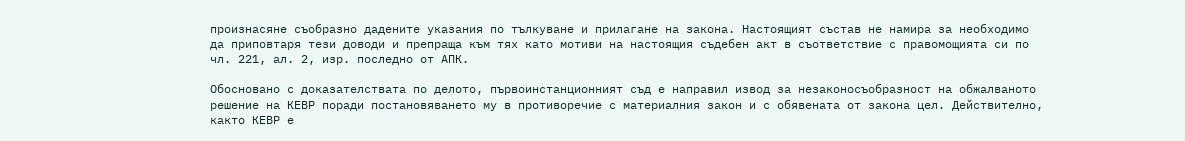произнасяне съобразно дадените указания по тълкуване и прилагане на закона. Настоящият състав не намира за необходимо да приповтаря тези доводи и препраща към тях като мотиви на настоящия съдебен акт в съответствие с правомощията си по чл. 221, ал. 2, изр. последно от АПК.

Обосновано с доказателствата по делото, първоинстанционният съд е направил извод за незаконосъобразност на обжалваното решение на КЕВР поради постановяването му в противоречие с материалния закон и с обявената от закона цел. Действително, както КЕВР е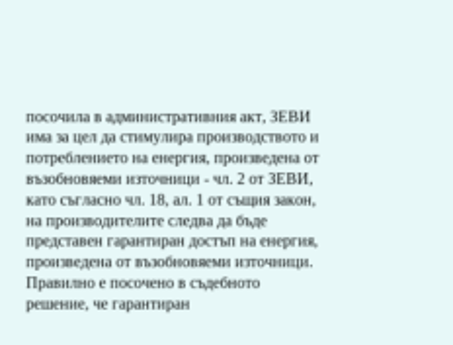посочила в административния акт, ЗЕВИ има за цел да стимулира производството и потреблението на енергия, произведена от възобновяеми източници - чл. 2 от ЗЕВИ, като съгласно чл. 18, ал. 1 от същия закон, на производителите следва да бъде представен гарантиран достъп на енергия, произведена от възобновяеми източници. Правилно е посочено в съдебното решение, че гарантиран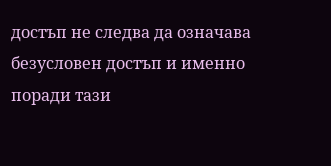достъп не следва да означава безусловен достъп и именно поради тази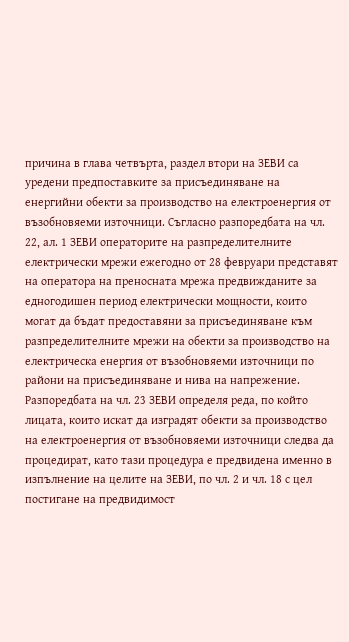причина в глава четвърта, раздел втори на ЗЕВИ са уредени предпоставките за присъединяване на енергийни обекти за производство на електроенергия от възобновяеми източници. Съгласно разпоредбата на чл. 22, ал. 1 ЗЕВИ операторите на разпределителните електрически мрежи ежегодно от 28 февруари представят на оператора на преносната мрежа предвижданите за едногодишен период електрически мощности, които могат да бъдат предоставяни за присъединяване към разпределителните мрежи на обекти за производство на електрическа енергия от възобновяеми източници по райони на присъединяване и нива на напрежение. Разпоредбата на чл. 23 ЗЕВИ определя реда, по който лицата, които искат да изградят обекти за производство на електроенергия от възобновяеми източници следва да процедират, като тази процедура е предвидена именно в изпълнение на целите на ЗЕВИ, по чл. 2 и чл. 18 с цел постигане на предвидимост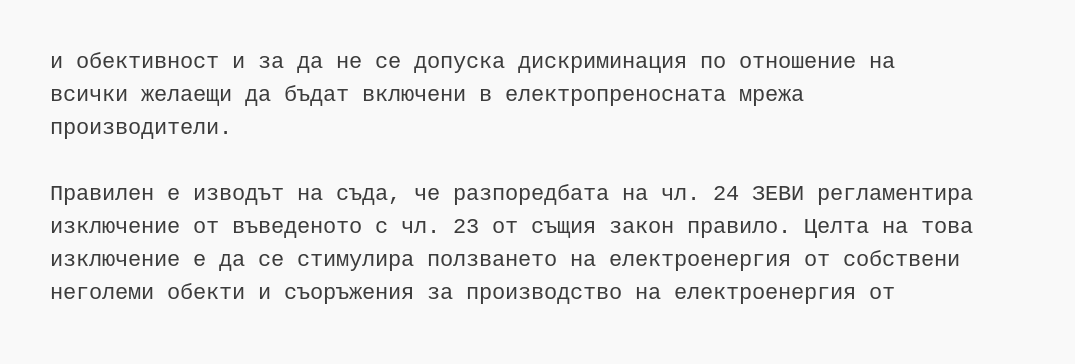и обективност и за да не се допуска дискриминация по отношение на всички желаещи да бъдат включени в електропреносната мрежа производители.

Правилен е изводът на съда, че разпоредбата на чл. 24 ЗЕВИ регламентира изключение от въведеното с чл. 23 от същия закон правило. Целта на това изключение е да се стимулира ползването на електроенергия от собствени неголеми обекти и съоръжения за производство на електроенергия от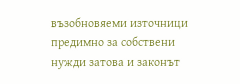възобновяеми източници предимно за собствени нужди затова и законът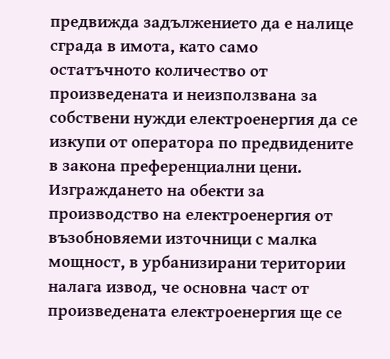предвижда задължението да е налице сграда в имота, като само остатъчното количество от произведената и неизползвана за собствени нужди електроенергия да се изкупи от оператора по предвидените в закона преференциални цени. Изграждането на обекти за производство на електроенергия от възобновяеми източници с малка мощност, в урбанизирани територии налага извод, че основна част от произведената електроенергия ще се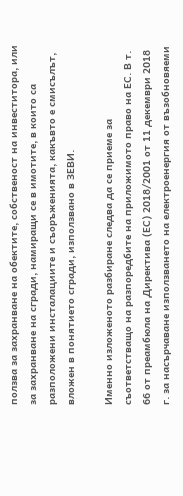ползва за захранване на обектите, собственост на инвеститора, или за захранване на сгради, намиращи се в имотите, в които са разположени инсталациите и съоръженията, какъвто е смисълът, вложен в понятието сгради, използвано в ЗЕВИ.

Именно изложеното разбиране следва да се приеме за съответстващо на разпоредбите на приложимото право на ЕС. В т. 66 от преамбюла на Директива (ЕС) 2018/2001 от 11 декември 2018 г. за насърчаване използването на електроенергия от възобновяеми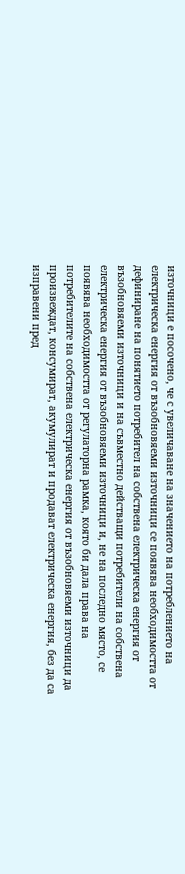източници е посочено, че с увеличаване на значението на потреблението на електрическа енергия от възобновяеми източници се появява необходимостта от дефиниране на понятието потребител на собствена електрическа енергия от възобновяеми източници и на съвместно действащи потребители на собствена електрическа енергия от възобновяеми източници и, не на последно място, се появява необходимостта от регулаторна рамка, която би дала права на потребителите на собствена електрическа енергия от възобновяеми източници да произвеждат, консумират, акумулират и продават електрическа енергия, без да са изправени пред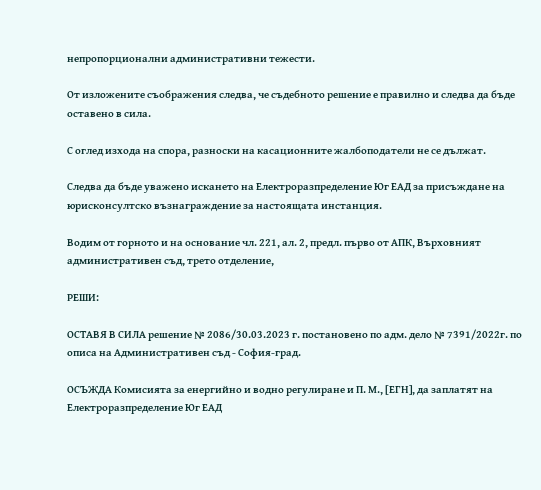непропорционални административни тежести.

От изложените съображения следва, че съдебното решение е правилно и следва да бъде оставено в сила.

С оглед изхода на спора, разноски на касационните жалбоподатели не се дължат.

Следва да бъде уважено искането на Електроразпределение Юг ЕАД за присъждане на юрисконсултско възнаграждение за настоящата инстанция.

Водим от горното и на основание чл. 221, ал. 2, предл. първо от АПК, Върховният административен съд, трето отделение,

РЕШИ:

ОСТАВЯ В СИЛА решение № 2086/30.03.2023 г. постановено по адм. дело № 7391/2022г. по описа на Административен съд - София-град.

ОСЪЖДА Комисията за енергийно и водно регулиране и П. М., [ЕГН], да заплатят на Електроразпределение Юг ЕАД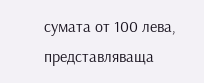сумата от 100 лева, представляваща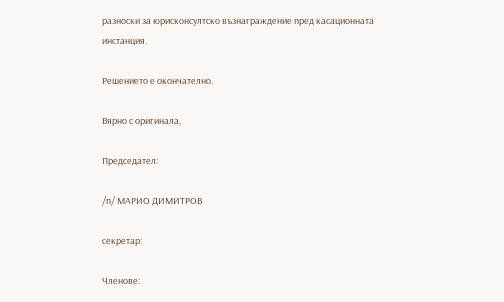разноски за юрисконсултско възнаграждение пред касационната инстанция.

Решението е окончателно.

Вярно с оригинала,

Председател:

/п/ МАРИО ДИМИТРОВ

секретар:

Членове: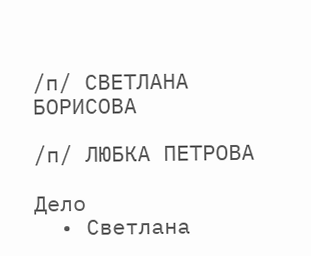/п/ СВЕТЛАНА БОРИСОВА

/п/ ЛЮБКА ПЕТРОВА

Дело
  • Светлана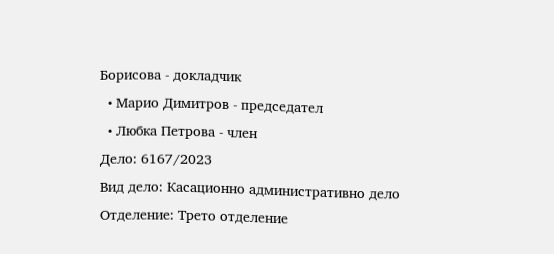Борисова - докладчик
  • Марио Димитров - председател
  • Любка Петрова - член
Дело: 6167/2023
Вид дело: Касационно административно дело
Отделение: Трето отделение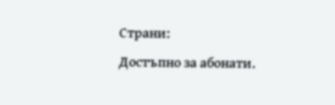Страни:
Достъпно за абонати.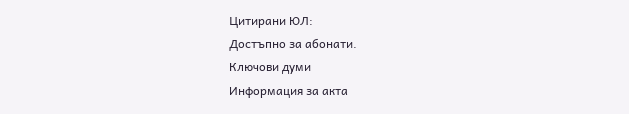Цитирани ЮЛ:
Достъпно за абонати.
Ключови думи
Информация за акта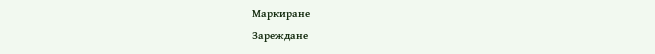Маркиране
Зареждане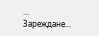...
Зареждане...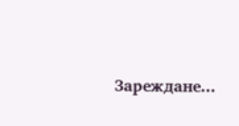Зареждане...